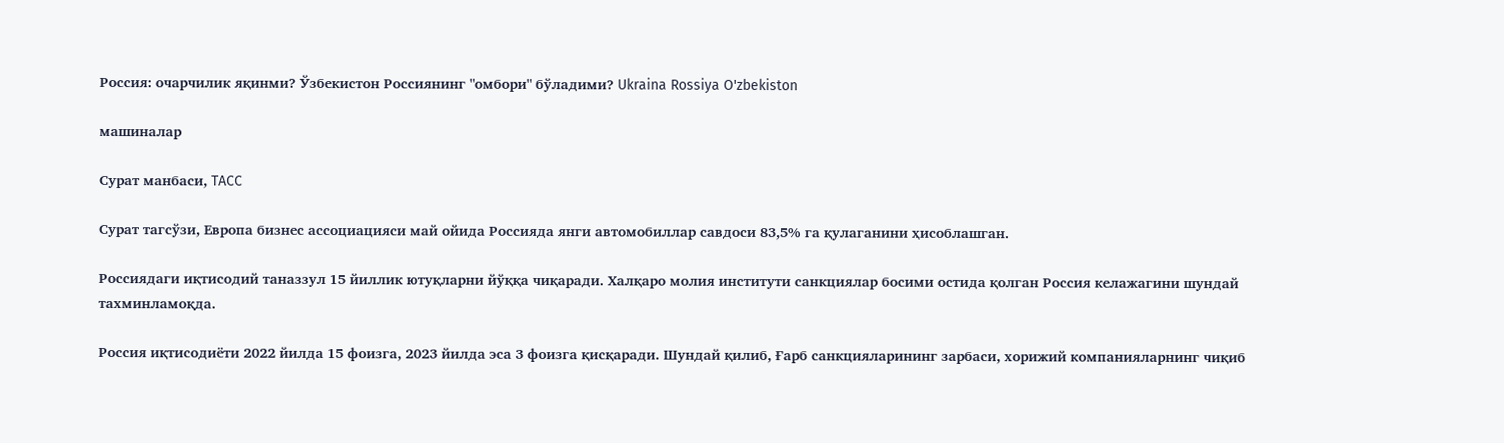Россия: очарчилик яқинми? Ўзбекистон Россиянинг "омбори" бўладими? Ukraina Rossiya O'zbekiston

машиналар

Сурат манбаси, TACC

Сурат тагсўзи, Европа бизнес ассоциацияси май ойида Россияда янги автомобиллар савдоси 83,5% га қулаганини ҳисоблашган.

Россиядаги иқтисодий таназзул 15 йиллик ютуқларни йўққа чиқаради. Халқаро молия институти санкциялар босими остида қолган Россия келажагини шундай тахминламоқда.

Россия иқтисодиёти 2022 йилда 15 фоизга, 2023 йилда эса 3 фоизга қисқаради. Шундай қилиб, Ғарб санкцияларининг зарбаси, хорижий компанияларнинг чиқиб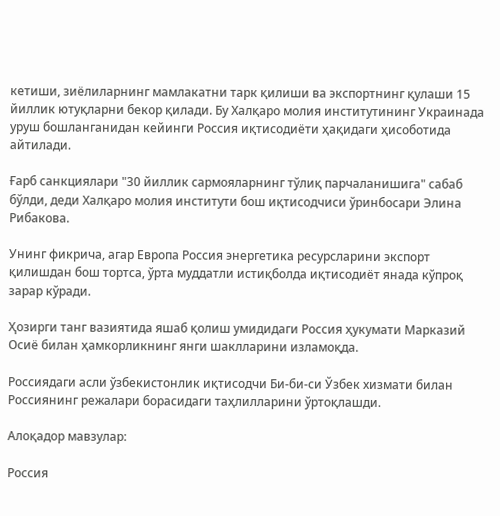кетиши, зиёлиларнинг мамлакатни тарк қилиши ва экспортнинг қулаши 15 йиллик ютуқларни бекор қилади. Бу Халқаро молия институтининг Украинада уруш бошланганидан кейинги Россия иқтисодиёти ҳақидаги ҳисоботида айтилади.

Ғарб санкциялари "30 йиллик сармояларнинг тўлиқ парчаланишига" сабаб бўлди, деди Халқаро молия институти бош иқтисодчиси ўринбосари Элина Рибакова.

Унинг фикрича, агар Европа Россия энергетика ресурсларини экспорт қилишдан бош тортса, ўрта муддатли истиқболда иқтисодиёт янада кўпроқ зарар кўради.

Ҳозирги танг вазиятида яшаб қолиш умидидаги Россия ҳукумати Марказий Осиё билан ҳамкорликнинг янги шаклларини изламоқда.

Россиядаги асли ўзбекистонлик иқтисодчи Би-би-си Ўзбек хизмати билан Россиянинг режалари борасидаги таҳлилларини ўртоқлашди.

Алоқадор мавзулар:

Россия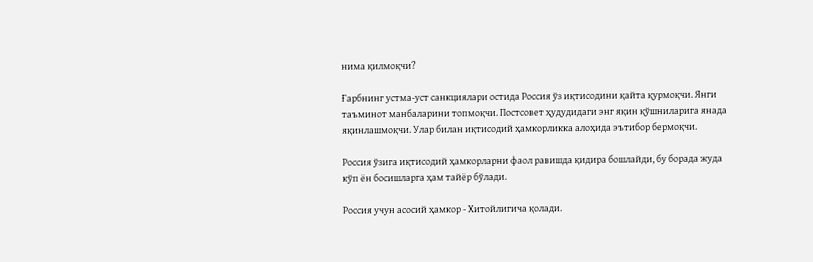нима қилмоқчи?

Ғарбнинг устма-уст санкциялари остида Россия ўз иқтисодини қайта қурмоқчи. Янги таъминот манбаларини топмоқчи. Постсовет ҳудудидаги энг яқин қўшниларига янада яқинлашмоқчи. Улар билан иқтисодий ҳамкорликка алоҳида эътибор бермоқчи.

Россия ўзига иқтисодий ҳамкорларни фаол равишда қидира бошлайди, бу борада жуда кўп ён босишларга ҳам тайёр бўлади.

Россия учун асосий ҳамкор - Хитойлигича қолади.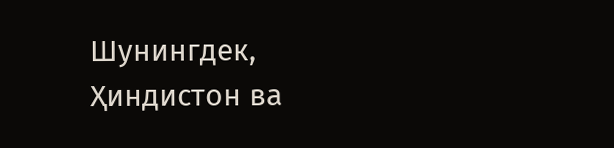Шунингдек, Ҳиндистон ва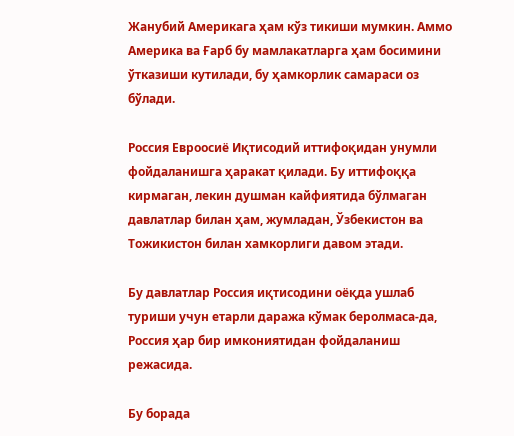Жанубий Америкага ҳам кўз тикиши мумкин. Аммо Америка ва Ғарб бу мамлакатларга ҳам босимини ўтказиши кутилади, бу ҳамкорлик самараси оз бўлади.

Россия Евроосиё Иқтисодий иттифоқидан унумли фойдаланишга ҳаракат қилади. Бу иттифоққа кирмаган, лекин душман кайфиятида бўлмаган давлатлар билан ҳам, жумладан, Ўзбекистон ва Тожикистон билан хамкорлиги давом этади.

Бу давлатлар Россия иқтисодини оёқда ушлаб туриши учун етарли даража кўмак беролмаса-да, Россия ҳар бир имкониятидан фойдаланиш режасида.

Бу борада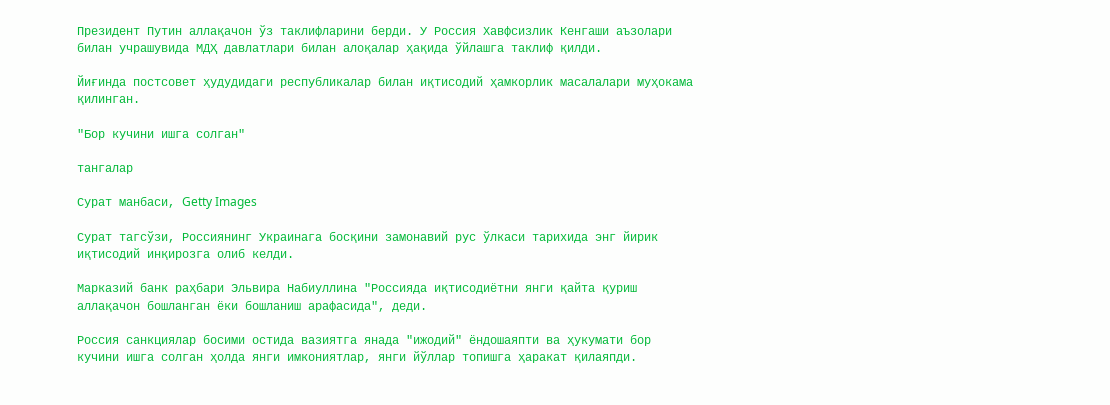Президент Путин аллақачон ўз таклифларини берди. У Россия Хавфсизлик Кенгаши аъзолари билан учрашувида МДҲ давлатлари билан алоқалар ҳақида ўйлашга таклиф қилди.

Йиғинда постсовет ҳудудидаги республикалар билан иқтисодий ҳамкорлик масалалари муҳокама қилинган.

"Бор кучини ишга солган"

тангалар

Сурат манбаси, Getty Images

Сурат тагсўзи, Россиянинг Украинага босқини замонавий рус ўлкаси тарихида энг йирик иқтисодий инқирозга олиб келди.

Марказий банк раҳбари Эльвира Набиуллина "Россияда иқтисодиётни янги қайта қуриш аллақачон бошланган ёки бошланиш арафасида", деди.

Россия санкциялар босими остида вазиятга янада "ижодий" ёндошаяпти ва ҳукумати бор кучини ишга солган ҳолда янги имкониятлар, янги йўллар топишга ҳаракат қилаяпди.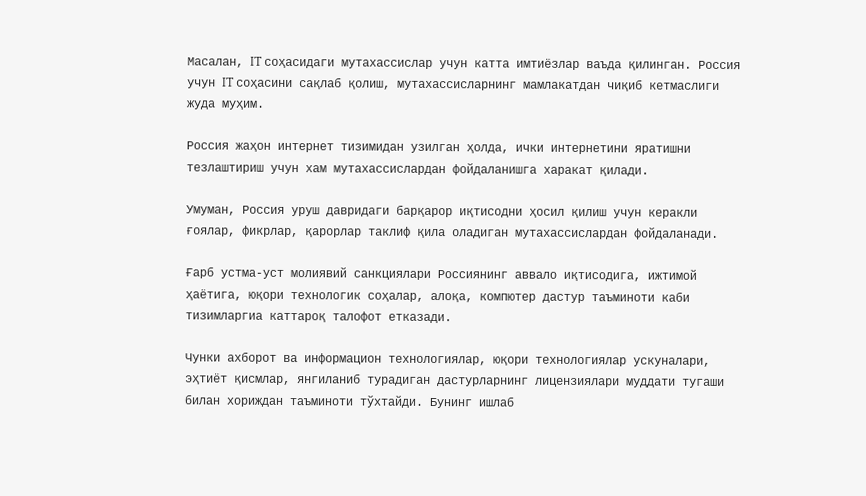Масалан, IT соҳасидаги мутахассислар учун катта имтиёзлар ваъда қилинган. Россия учун IT соҳасини сақлаб қолиш, мутахассисларнинг мамлакатдан чиқиб кетмаслиги жуда муҳим.

Россия жаҳон интернет тизимидан узилган ҳолда, ички интернетини яратишни тезлаштириш учун хам мутахассислардан фойдаланишга харакат қилади.

Умуман, Россия уруш давридаги барқарор иқтисодни ҳосил қилиш учун керакли ғоялар, фикрлар, қарорлар таклиф қила оладиган мутахассислардан фойдаланади.

Ғарб устма-уст молиявий санкциялари Россиянинг аввало иқтисодига, ижтимой ҳаётига, юқори технологик соҳалар, алоқа, компютер дастур таъминоти каби тизимларгиа каттароқ талофот етказади.

Чунки ахборот ва информацион технологиялар, юқори технологиялар ускуналари, эҳтиёт қисмлар, янгиланиб турадиган дастурларнинг лицензиялари муддати тугаши билан хориждан таъминоти тўхтайди. Бунинг ишлаб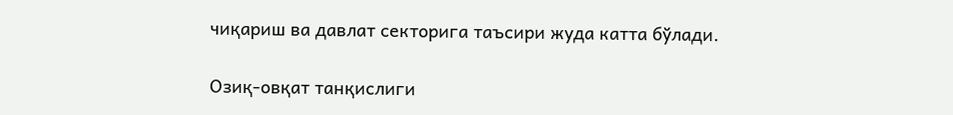чиқариш ва давлат секторига таъсири жуда катта бўлади.

Озиқ-овқат танқислиги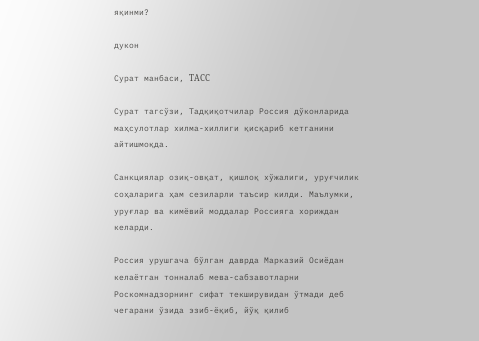яқинми?

дукон

Сурат манбаси, TACC

Сурат тагсўзи, Тадқиқотчилар Россия дўконларида маҳсулотлар хилма-хиллиги қисқариб кетганини айтишмоқда.

Санкциялар озиқ-овқат, қишлоқ хўжалиги, уруғчилик соҳаларига ҳам сезиларли таъсир килди. Маълумки, уруғлар ва кимёвий моддалар Россияга хориждан келарди.

Россия урушгача бўлган даврда Марказий Осиёдан келаётган тонналаб мева-сабзавотларни Роскомнадзорнинг сифат текширувидан ўтмади деб чегарани ўзида эзиб-ёқиб, йўқ қилиб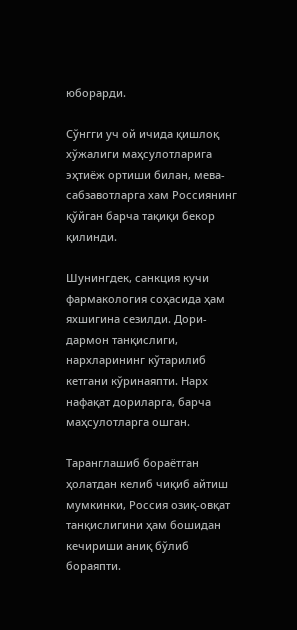юборарди.

Сўнгги уч ой ичида қишлоқ хўжалиги маҳсулотларига эҳтиёж ортиши билан, мева-сабзавотларга хам Россиянинг қўйган барча тақиқи бекор қилинди.

Шунингдек, санкция кучи фармакология соҳасида ҳам яхшигина сезилди. Дори-дармон танқислиги, нархларининг кўтарилиб кетгани кўринаяпти. Нарх нафақат дориларга, барча маҳсулотларга ошган.

Таранглашиб бораётган ҳолатдан келиб чиқиб айтиш мумкинки, Россия озиқ-овқат танқислигини ҳам бошидан кечириши аниқ бўлиб бораяпти.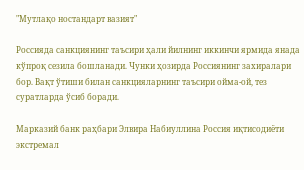"Мутлақо ностандарт вазият"

Россияда санкциянинг таъсири ҳали йилнинг иккинчи ярмида янада кўпроқ сезила бошланади. Чунки ҳозирда Россиянинг захиралари бор. Вақт ўтиши билан санкцияларнинг таъсири ойма-ой, тез суратларда ўсиб боради.

Марказий банк раҳбари Элвира Набиуллина Россия иқтисодиёти экстремал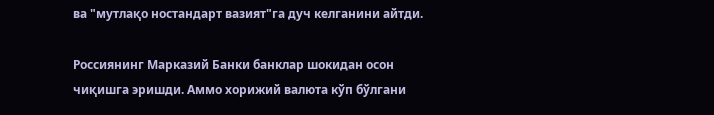ва "мутлақо ностандарт вазият"га дуч келганини айтди.

Россиянинг Марказий Банки банклар шокидан осон чиқишга эришди. Аммо хорижий валюта кўп бўлгани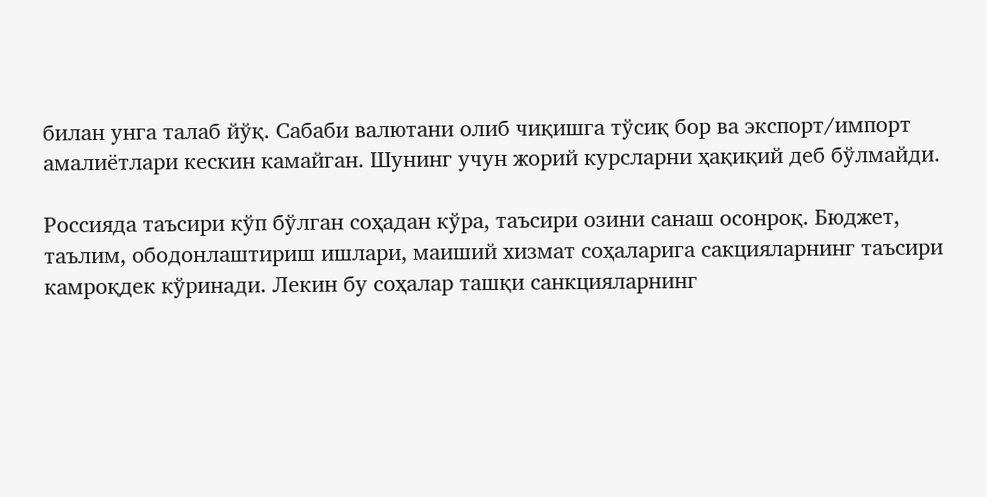билан унга талаб йўқ. Сабаби валютани олиб чиқишга тўсиқ бор ва экспорт/импорт амалиётлари кескин камайган. Шунинг учун жорий курсларни ҳақиқий деб бўлмайди.

Россияда таъсири кўп бўлган соҳадан кўра, таъсири озини санаш осонроқ. Бюджет, таълим, ободонлаштириш ишлари, маиший хизмат соҳаларига сакцияларнинг таъсири камроқдек кўринади. Лекин бу соҳалар ташқи санкцияларнинг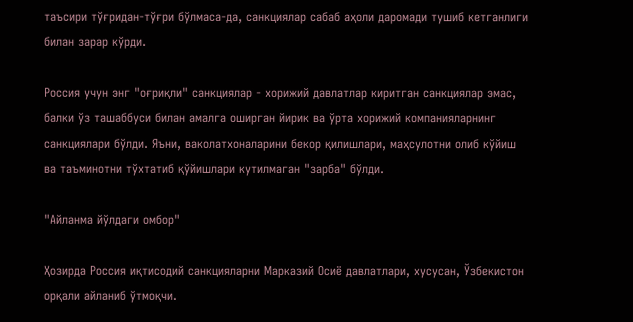таъсири тўғридан-тўғри бўлмаса-да, санкциялар сабаб аҳоли даромади тушиб кетганлиги билан зарар кўрди.

Россия учун энг "оғриқли" санкциялар - хорижий давлатлар киритган санкциялар эмас, балки ўз ташаббуси билан амалга оширган йирик ва ўрта хорижий компанияларнинг санкциялари бўлди. Яъни, ваколатхоналарини бекор қилишлари, маҳсулотни олиб кўйиш ва таъминотни тўхтатиб қўйишлари кутилмаган "зарба" бўлди.

"Айланма йўлдаги омбор"

Ҳозирда Россия иқтисодий санкцияларни Марказий Осиё давлатлари, хусусан, Ўзбекистон орқали айланиб ўтмоқчи.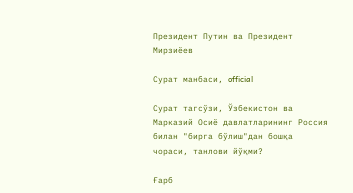Президент Путин ва Президент Мирзиёев

Сурат манбаси, official

Сурат тагсўзи, Ўзбекистон ва Марказий Осиё давлатларининг Россия билан "бирга бўлиш"дан бошқа чораси, танлови йўқми?

Ғарб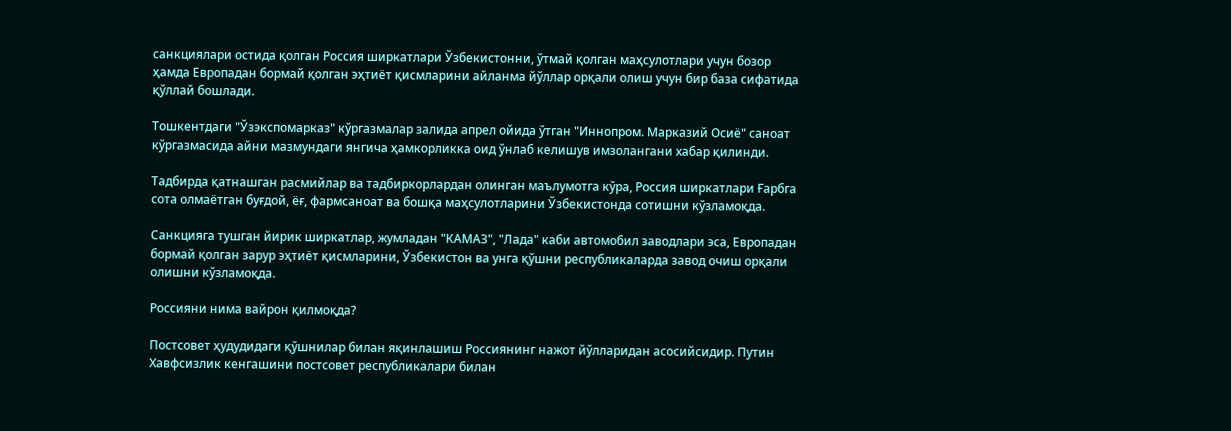санкциялари остида қолган Россия ширкатлари Ўзбекистонни, ўтмай қолган маҳсулотлари учун бозор ҳамда Европадан бормай қолган эҳтиёт қисмларини айланма йўллар орқали олиш учун бир база сифатида қўллай бошлади.

Тошкентдаги "Ўзэкспомарказ" кўргазмалар залида апрел ойида ўтган "Иннопром. Марказий Осиё" саноат кўргазмасида айни мазмундаги янгича ҳамкорликка оид ўнлаб келишув имзолангани хабар қилинди.

Тадбирда қатнашган расмийлар ва тадбиркорлардан олинган маълумотга кўра, Россия ширкатлари Ғарбга сота олмаётган буғдой, ёғ, фармсаноат ва бошқа маҳсулотларини Ўзбекистонда сотишни кўзламоқда.

Санкцияга тушган йирик ширкатлар, жумладан "КАМАЗ", "Лада" каби автомобил заводлари эса, Европадан бормай қолган зарур эҳтиёт қисмларини, Ўзбекистон ва унга қўшни республикаларда завод очиш орқали олишни кўзламоқда.

Россияни нима вайрон қилмоқда?

Постсовет ҳудудидаги қўшнилар билан яқинлашиш Россиянинг нажот йўлларидан асосийсидир. Путин Хавфсизлик кенгашини постсовет республикалари билан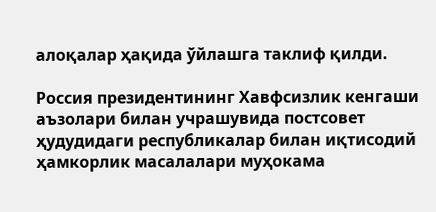алоқалар ҳақида ўйлашга таклиф қилди.

Россия президентининг Хавфсизлик кенгаши аъзолари билан учрашувида постсовет ҳудудидаги республикалар билан иқтисодий ҳамкорлик масалалари муҳокама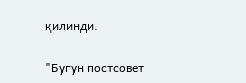қилинди.

"Бугун постсовет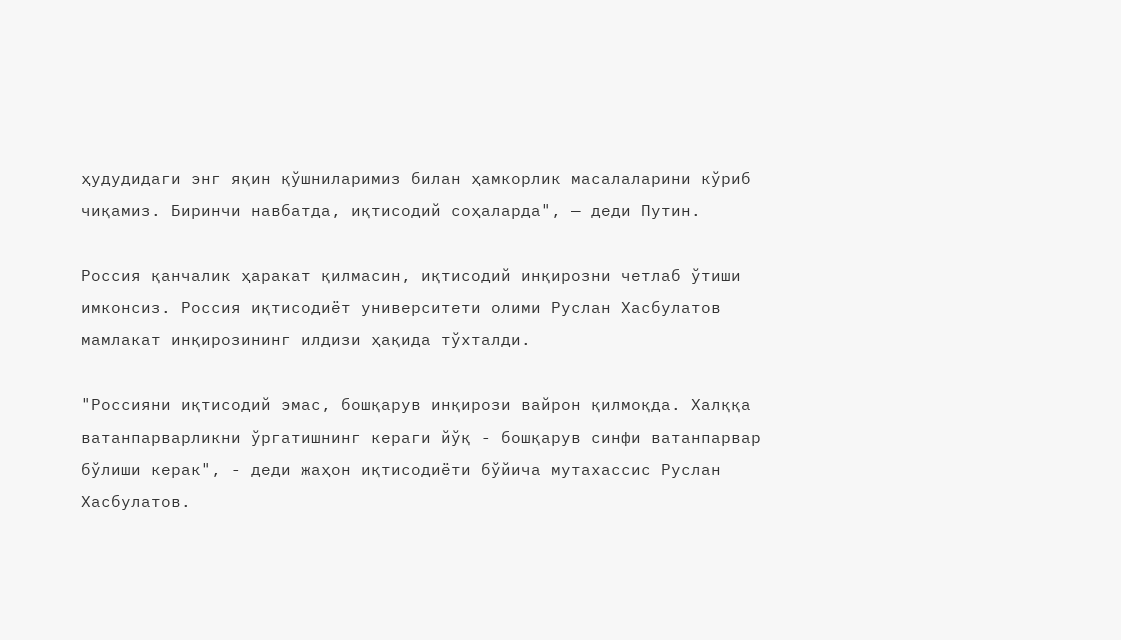ҳудудидаги энг яқин қўшниларимиз билан ҳамкорлик масалаларини кўриб чиқамиз. Биринчи навбатда, иқтисодий соҳаларда", — деди Путин.

Россия қанчалик ҳаракат қилмасин, иқтисодий инқирозни четлаб ўтиши имконсиз. Россия иқтисодиёт университети олими Руслан Хасбулатов мамлакат инқирозининг илдизи ҳақида тўхталди.

"Россияни иқтисодий эмас, бошқарув инқирози вайрон қилмоқда. Халққа ватанпарварликни ўргатишнинг кераги йўқ - бошқарув синфи ватанпарвар бўлиши керак", - деди жаҳон иқтисодиёти бўйича мутахассис Руслан Хасбулатов.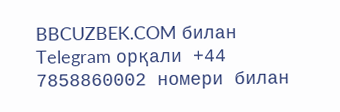BBCUZBEK.COM билан Telegram орқали +44 7858860002 номери билан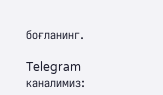боғланинг.

Telegram каналимиз: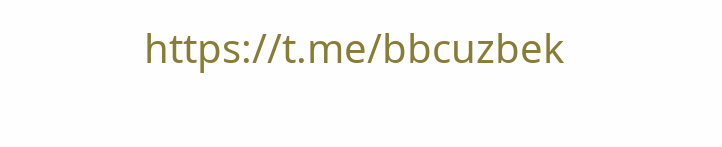https://t.me/bbcuzbek